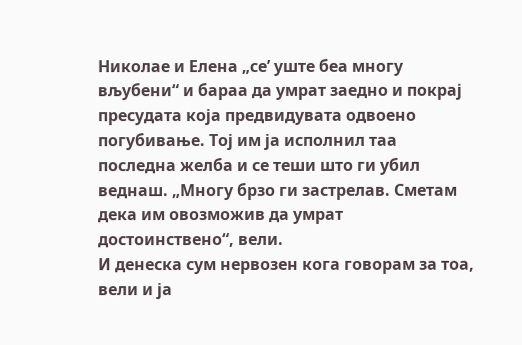Николае и Елена „се’ уште беа многу вљубени“ и бараа да умрат заедно и покрај пресудата која предвидувата одвоено погубивање. Тој им ја исполнил таа последна желба и се теши што ги убил веднаш. „Многу брзо ги застрелав. Сметам дека им овозможив да умрат достоинствено“, вели.
И денеска сум нервозен кога говорам за тоа, вели и ја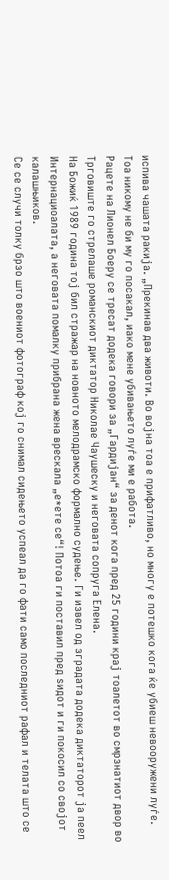испива чашата ракија. „Прекинав два животи. Во војна тоа е прифатливо, но многу е потешко кога ќе убиеш невооружени луѓе. Тоа никому не би му го посакал, иако мене убивањето луѓе ми е работа.
Рацете на Лионел Боеру се тресат додека говори за „Гардијан“ за денот кога пред 25 години крај тоалетот во смрзнатиот двор во Трговиште го стрелаше романскиот диктатор Николае Чаушеску и неговата сопруга Елена.
На Божиќ 1989 година тој бил стражар на новното мелодрамско формално судење. Ги извел од зградата додека диктаторот ја пеел Интернациоалата, а неговата помалку прибрана жена врескала „е*ете се“! Потоа ги поставил пред ѕидот и ги покосил со својот калашњиков.
Се се случи толку брзо што воениот фотограф кој го снимал сидењето успеал да го фати само последниот рафал и телата што се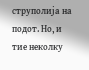струполија на подот. Но, и тие неколку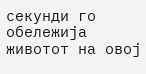секунди го обележија животот на овој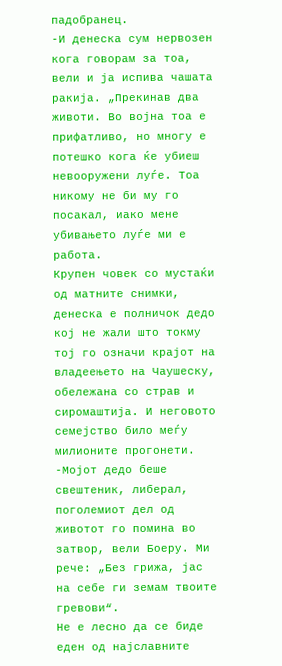падобранец.
-И денеска сум нервозен кога говорам за тоа, вели и ја испива чашата ракија. „Прекинав два животи. Во војна тоа е прифатливо, но многу е потешко кога ќе убиеш невооружени луѓе. Тоа никому не би му го посакал, иако мене убивањето луѓе ми е работа.
Крупен човек со мустаќи од матните снимки, денеска е полничок дедо кој не жали што токму тој го означи крајот на владеењето на Чаушеску, обележана со страв и сиромаштија. И неговото семејство било меѓу милионите прогонети.
-Мојот дедо беше свештеник, либерал, поголемиот дел од животот го помина во затвор, вели Боеру. Ми рече: „Без грижа, јас на себе ги земам твоите гревови“.
Не е лесно да се биде еден од најславните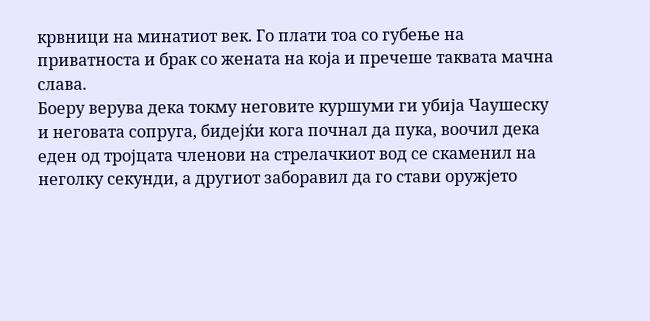крвници на минатиот век. Го плати тоа со губење на приватноста и брак со жената на која и пречеше таквата мачна слава.
Боеру верува дека токму неговите куршуми ги убија Чаушеску и неговата сопруга, бидејќи кога почнал да пука, воочил дека еден од тројцата членови на стрелачкиот вод се скаменил на неголку секунди, а другиот заборавил да го стави оружјето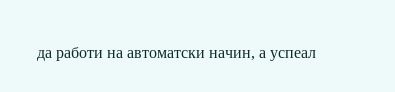да работи на автоматски начин, а успеал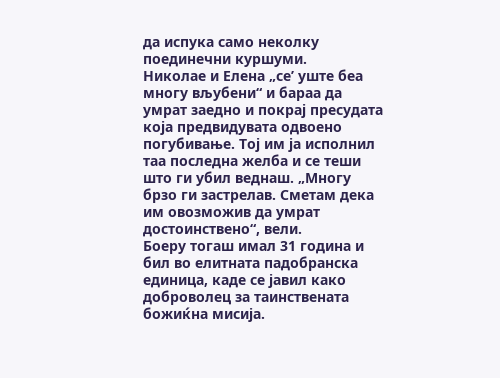да испука само неколку поединечни куршуми.
Николае и Елена „се’ уште беа многу вљубени“ и бараа да умрат заедно и покрај пресудата која предвидувата одвоено погубивање. Тој им ја исполнил таа последна желба и се теши што ги убил веднаш. „Многу брзо ги застрелав. Сметам дека им овозможив да умрат достоинствено“, вели.
Боеру тогаш имал 31 година и бил во елитната падобранска единица, каде се јавил како доброволец за таинствената божиќна мисија.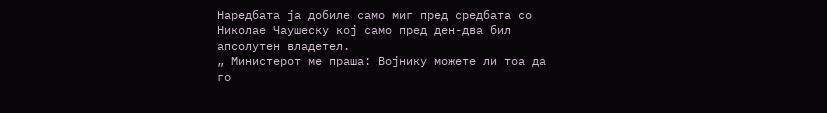Наредбата ја добиле само миг пред средбата со Николае Чаушеску кој само пред ден-два бил апсолутен владетел.
„ Министерот ме праша: Војнику можете ли тоа да го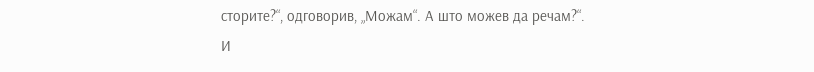сторите?“, одговорив, „Можам“. А што можев да речам?“.
И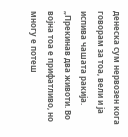денеска сум нервозен кога говорам за тоа, вели и ја испива чашата ракија. „Прекинав два животи. Во војна тоа е прифатливо, но многу е потеш